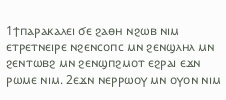1ϯⲡⲁⲣⲁⲕⲁⲗⲉⲓ ϭⲉ ϩⲁⲑⲏ ⲛϩⲱⲃ ⲛⲓⲙ ⲉⲧⲣⲉⲧⲛⲉⲓⲣⲉ ⲛϩⲉⲛⲥⲟⲡⲥ ⲙⲛ ϩⲉⲛϣⲗⲏⲗ ⲙⲛ ϩⲉⲛⲧⲱⲃϩ ⲙⲛ ϩⲉⲛϣⲡϩⲙⲟⲧ ⲉϩⲣⲁⲓ ⲉϫⲛ ⲣⲱⲙⲉ ⲛⲓⲙ. 2ⲉϫⲛ ⲛⲉⲣⲣⲱⲟⲩ ⲙⲛ ⲟⲩⲟⲛ ⲛⲓⲙ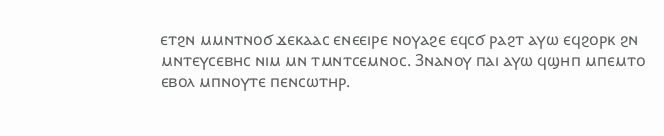ⲉⲧϩⲛ ⲙⲙⲛⲧⲛⲟϭ ϫⲉⲕⲁⲁⲥ ⲉⲛⲉⲉⲓⲣⲉ ⲛⲟⲩⲁϩⲉ ⲉϥⲥϭ ⲣⲁϩⲧ ⲁⲩⲱ ⲉϥϩⲟⲣⲕ ϩⲛ ⲙⲛⲧⲉⲩⲥⲉⲃⲏⲥ ⲛⲓⲙ ⲙⲛ ⲧⲙⲛⲧⲥⲉⲙⲛⲟⲥ. 3ⲛⲁⲛⲟⲩ ⲡⲁⲓ ⲁⲩⲱ ϥϣⲏⲡ ⲙⲡⲉⲙⲧⲟ ⲉⲃⲟⲗ ⲙⲡⲛⲟⲩⲧⲉ ⲡⲉⲛⲥⲱⲧⲏⲣ.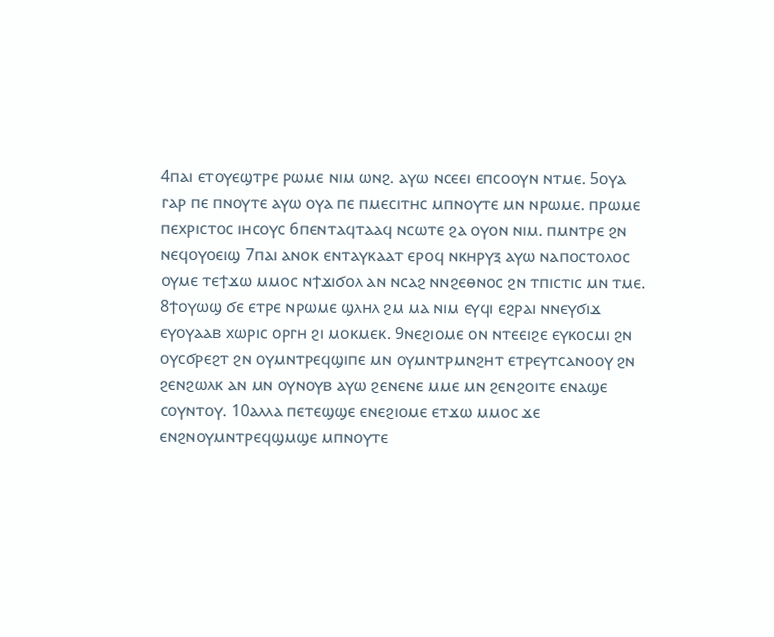4ⲡⲁⲓ ⲉⲧⲟⲩⲉϣⲧⲣⲉ ⲣⲱⲙⲉ ⲛⲓⲙ ⲱⲛϩ. ⲁⲩⲱ ⲛⲥⲉⲉⲓ ⲉⲡⲥⲟⲟⲩⲛ ⲛⲧⲙⲉ. 5ⲟⲩⲁ ⲅⲁⲣ ⲡⲉ ⲡⲛⲟⲩⲧⲉ ⲁⲩⲱ ⲟⲩⲁ ⲡⲉ ⲡⲙⲉⲥⲓⲧⲏⲥ ⲙⲡⲛⲟⲩⲧⲉ ⲙⲛ ⲛⲣⲱⲙⲉ. ⲡⲣⲱⲙⲉ ⲡⲉⲭⲣⲓⲥⲧⲟⲥ ⲓⲏⲥⲟⲩⲥ 6ⲡⲉⲛⲧⲁϥⲧⲁⲁϥ ⲛⲥⲱⲧⲉ ϩⲁ ⲟⲩⲟⲛ ⲛⲓⲙ. ⲡⲙⲛⲧⲣⲉ ϩⲛ ⲛⲉϥⲟⲩⲟⲉⲓϣ 7ⲡⲁⲓ ⲁⲛⲟⲕ ⲉⲛⲧⲁⲩⲕⲁⲁⲧ ⲉⲣⲟϥ ⲛⲕⲏⲣⲩⲝ ⲁⲩⲱ ⲛⲁⲡⲟⲥⲧⲟⲗⲟⲥ ⲟⲩⲙⲉ ⲧⲉϯϫⲱ ⲙⲙⲟⲥ ⲛϯϫⲓϭⲟⲗ ⲁⲛ ⲛⲥⲁϩ ⲛⲛϩⲉⲑⲛⲟⲥ ϩⲛ ⲧⲡⲓⲥⲧⲓⲥ ⲙⲛ ⲧⲙⲉ.
8ϯⲟⲩⲱϣ ϭⲉ ⲉⲧⲣⲉ ⲛⲣⲱⲙⲉ ϣⲗⲏⲗ ϩⲙ ⲙⲁ ⲛⲓⲙ ⲉⲩϥⲓ ⲉϩⲣⲁⲓ ⲛⲛⲉⲩϭⲓϫ ⲉⲩⲟⲩⲁⲁⲃ ⲭⲱⲣⲓⲥ ⲟⲣⲅⲏ ϩⲓ ⲙⲟⲕⲙⲉⲕ. 9ⲛⲉϩⲓⲟⲙⲉ ⲟⲛ ⲛⲧⲉⲉⲓϩⲉ ⲉⲩⲕⲟⲥⲙⲓ ϩⲛ ⲟⲩⲥϭⲣⲉϩⲧ ϩⲛ ⲟⲩⲙⲛⲧⲣⲉϥϣⲓⲡⲉ ⲙⲛ ⲟⲩⲙⲛⲧⲣⲙⲛϩⲏⲧ ⲉⲧⲣⲉⲩⲧⲥⲁⲛⲟⲟⲩ ϩⲛ ϩⲉⲛϩⲱⲗⲕ ⲁⲛ ⲙⲛ ⲟⲩⲛⲟⲩⲃ ⲁⲩⲱ ϩⲉⲛⲉⲛⲉ ⲙⲙⲉ ⲙⲛ ϩⲉⲛϩⲟⲓⲧⲉ ⲉⲛⲁϣⲉ ⲥⲟⲩⲛⲧⲟⲩ. 10ⲁⲗⲗⲁ ⲡⲉⲧⲉϣϣⲉ ⲉⲛⲉϩⲓⲟⲙⲉ ⲉⲧϫⲱ ⲙⲙⲟⲥ ϫⲉ ⲉⲛϩⲛⲟⲩⲙⲛⲧⲣⲉϥϣⲙϣⲉ ⲙⲡⲛⲟⲩⲧⲉ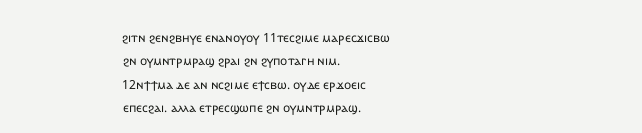ϩⲓⲧⲛ ϩⲉⲛϩⲃⲏⲩⲉ ⲉⲛⲁⲛⲟⲩⲟⲩ 11ⲧⲉⲥϩⲓⲙⲉ ⲙⲁⲣⲉⲥϫⲓⲥⲃⲱ ϩⲛ ⲟⲩⲙⲛⲧⲣⲙⲣⲁϣ ϩⲣⲁⲓ ϩⲛ ϩⲩⲡⲟⲧⲁⲅⲏ ⲛⲓⲙ. 12ⲛϯϯⲙⲁ ⲇⲉ ⲁⲛ ⲛⲥϩⲓⲙⲉ ⲉϯⲥⲃⲱ. ⲟⲩⲇⲉ ⲉⲣϫⲟⲉⲓⲥ ⲉⲡⲉⲥϩⲁⲓ. ⲁⲗⲗⲁ ⲉⲧⲣⲉⲥϣⲱⲡⲉ ϩⲛ ⲟⲩⲙⲛⲧⲣⲙⲣⲁϣ.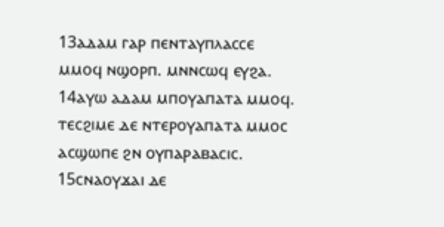13ⲁⲇⲁⲙ ⲅⲁⲣ ⲡⲉⲛⲧⲁⲩⲡⲗⲁⲥⲥⲉ ⲙⲙⲟϥ ⲛϣⲟⲣⲡ. ⲙⲛⲛⲥⲱϥ ⲉⲩϩⲁ. 14ⲁⲩⲱ ⲁⲇⲁⲙ ⲙⲡⲟⲩⲁⲡⲁⲧⲁ ⲙⲙⲟϥ. ⲧⲉⲥϩⲓⲙⲉ ⲇⲉ ⲛⲧⲉⲣⲟⲩⲁⲡⲁⲧⲁ ⲙⲙⲟⲥ ⲁⲥϣⲱⲡⲉ ϩⲛ ⲟⲩⲡⲁⲣⲁⲃⲁⲥⲓⲥ. 15ⲥⲛⲁⲟⲩϫⲁⲓ ⲇⲉ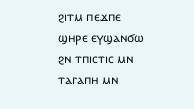ϩⲓⲧⲙ ⲡⲉϫⲡⲉ ϣⲏⲣⲉ ⲉⲩϣⲁⲛϭⲱ ϩⲛ ⲧⲡⲓⲥⲧⲓⲥ ⲙⲛ ⲧⲁⲅⲁⲡⲏ ⲙⲛ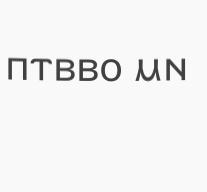ⲡⲧⲃⲃⲟ ⲙⲛ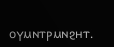ⲟⲩⲙⲛⲧⲣⲙⲛϩⲏⲧ.